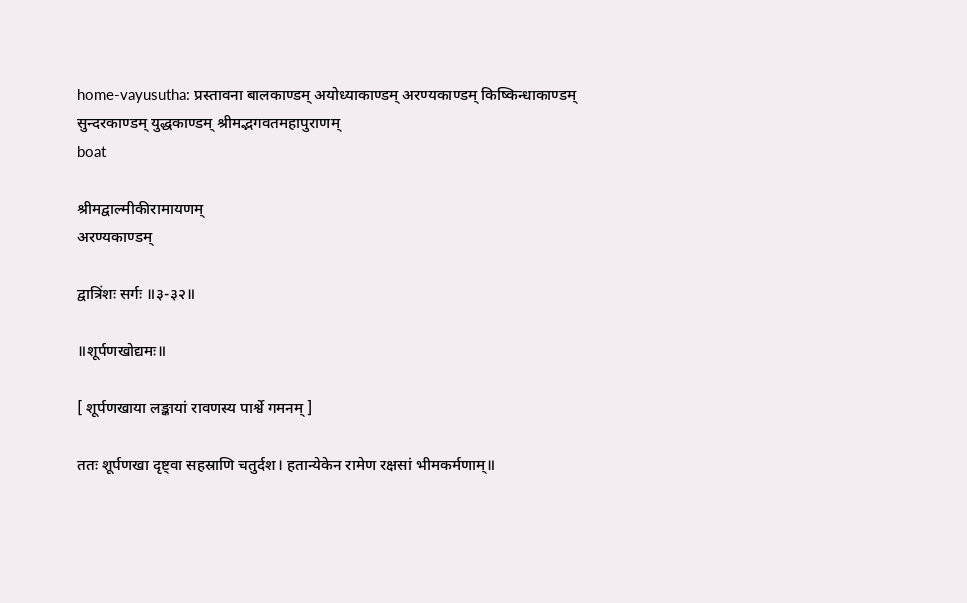home-vayusutha: प्रस्तावना बालकाण्डम् अयोध्याकाण्डम् अरण्यकाण्डम् किष्किन्धाकाण्डम् सुन्दरकाण्डम् युद्धकाण्डम् श्रीमद्भगवतमहापुराणम्
boat

श्रीमद्वाल्मीकीरामायणम्
अरण्यकाण्डम्

द्वात्रिंशः सर्गः ॥३-३२॥

॥शूर्पणखोद्यमः॥

[ शूर्पणखाया लङ्कायां रावणस्य पार्श्वे गमनम् ]

ततः शूर्पणखा दृष्ट्वा सहस्राणि चतुर्दश। हतान्येकेन रामेण रक्षसां भीमकर्मणाम्॥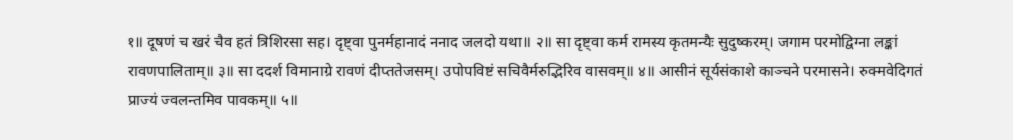१॥ दूषणं च खरं चैव हतं त्रिशिरसा सह। दृष्ट्वा पुनर्महानादं ननाद जलदो यथा॥ २॥ सा दृष्ट्वा कर्म रामस्य कृतमन्यैः सुदुष्करम्। जगाम परमोद्विग्ना लङ्कां रावणपालिताम्॥ ३॥ सा ददर्श विमानाग्रे रावणं दीप्ततेजसम्। उपोपविष्टं सचिवैर्मरुद्भिरिव वासवम्॥ ४॥ आसीनं सूर्यसंकाशे काञ्चने परमासने। रुक्मवेदिगतं प्राज्यं ज्वलन्तमिव पावकम्॥ ५॥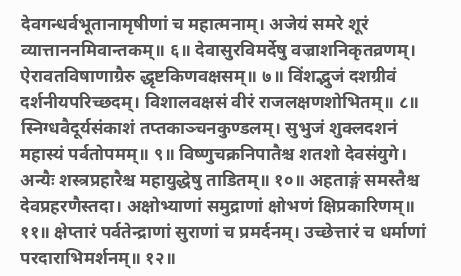देवगन्धर्वभूतानामृषीणां च महात्मनाम्। अजेयं समरे शूरं व्यात्ताननमिवान्तकम्॥ ६॥ देवासुरविमर्देषु वज्राशनिकृतव्रणम्। ऐरावतविषाणाग्रैरु द्धृष्टकिणवक्षसम्॥ ७॥ विंशद्भुजं दशग्रीवं दर्शनीयपरिच्छदम्। विशालवक्षसं वीरं राजलक्षणशोभितम्॥ ८॥ स्निग्धवैदूर्यसंकाशं तप्तकाञ्चनकुण्डलम्। सुभुजं शुक्लदशनं महास्यं पर्वतोपमम्॥ ९॥ विष्णुचक्रनिपातैश्च शतशो देवसंयुगे। अन्यैः शस्त्रप्रहारैश्च महायुद्धेषु ताडितम्॥ १०॥ अहताङ्गं समस्तैश्च देवप्रहरणैस्तदा। अक्षोभ्याणां समुद्राणां क्षोभणं क्षिप्रकारिणम्॥ ११॥ क्षेप्तारं पर्वतेन्द्राणां सुराणां च प्रमर्दनम्। उच्छेत्तारं च धर्माणां परदाराभिमर्शनम्॥ १२॥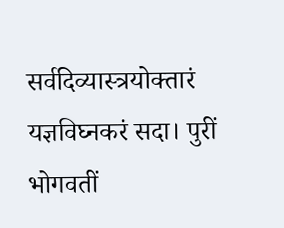सर्वदिव्यास्त्रयोक्तारं यज्ञविघ्नकरं सदा। पुरीं भोगवतीं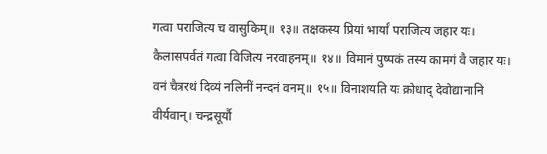गत्वा पराजित्य च वासुकिम्॥ १३॥ तक्षकस्य प्रियां भार्यां पराजित्य जहार यः। कैलासपर्वतं गत्वा विजित्य नरवाहनम्॥ १४॥ विमानं पुष्पकं तस्य कामगं वै जहार यः। वनं चैत्ररथं दिव्यं नलिनीं नन्दनं वनम्॥ १५॥ विनाशयति यः क्रोधाद् देवोद्यानानि वीर्यवान्। चन्द्रसूर्यौ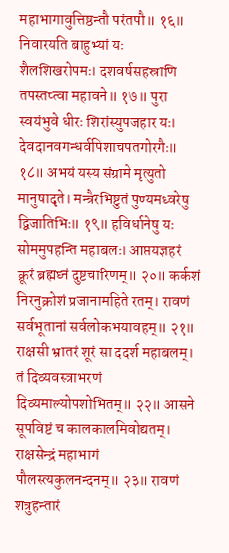महाभागावुत्तिष्ठन्तौ परंतपौ॥ १६॥ निवारयति बाहुभ्यां यः शैलशिखरोपमः। दशवर्षसहस्राणि तपस्तप्त्वा महावने॥ १७॥ पुरा स्वयंभुवे धीरः शिरांस्युपजहार यः। देवदानवगन्धर्वपिशाचपतगोरगैः॥ १८॥ अभयं यस्य संग्रामे मृत्युतो मानुषादृते। मन्त्रैरभिष्टुतं पुण्यमध्वरेषु द्विजातिभिः॥ १९॥ हविर्धानेषु यः सोममुपहन्ति महाबलः। आप्तयज्ञहरं क्रूरं ब्रह्मघ्नं दुष्टचारिणम्॥ २०॥ कर्कशं निरनुक्रोशं प्रजानामहिते रतम्। रावणं सर्वभूतानां सर्वलोकभयावहम्॥ २१॥ राक्षसी भ्रातरं शूरं सा ददर्श महाबलम्। तं दिव्यवस्त्राभरणं दिव्यमाल्योपशोभितम्॥ २२॥ आसने सूपविष्टं च कालकालमिवोद्यतम्। राक्षसेन्द्रं महाभागं पौलस्त्यकुलनन्दनम्॥ २३॥ रावणं शत्रुहन्तारं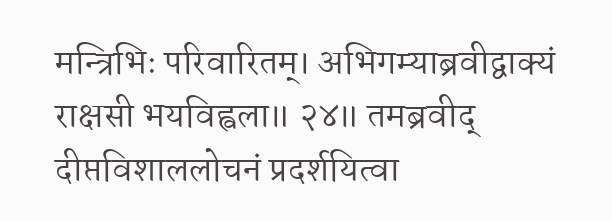मन्त्रिभिः परिवारितम्। अभिगम्याब्रवीद्वाक्यं राक्षसी भयविह्वला॥ २४॥ तमब्रवीद् दीप्तविशाललोचनं प्रदर्शयित्वा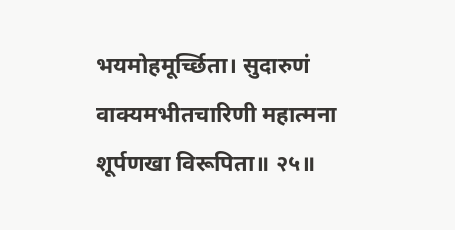भयमोहमूर्च्छिता। सुदारुणं वाक्यमभीतचारिणी महात्मना शूर्पणखा विरूपिता॥ २५॥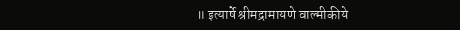॥ इत्यार्षे श्रीमद्रामायणे वाल्मीकीये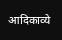आदिकाव्ये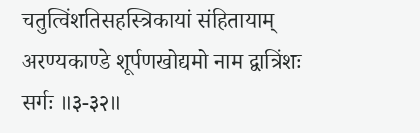चतुत्विंशतिसहस्त्रिकायां संहितायाम् अरण्यकाण्डे शूर्पणखोद्यमो नाम द्वात्रिंशः सर्गः ॥३-३२॥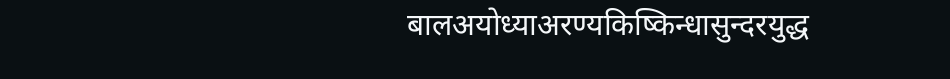बालअयोध्याअरण्यकिष्किन्धासुन्दरयुद्ध